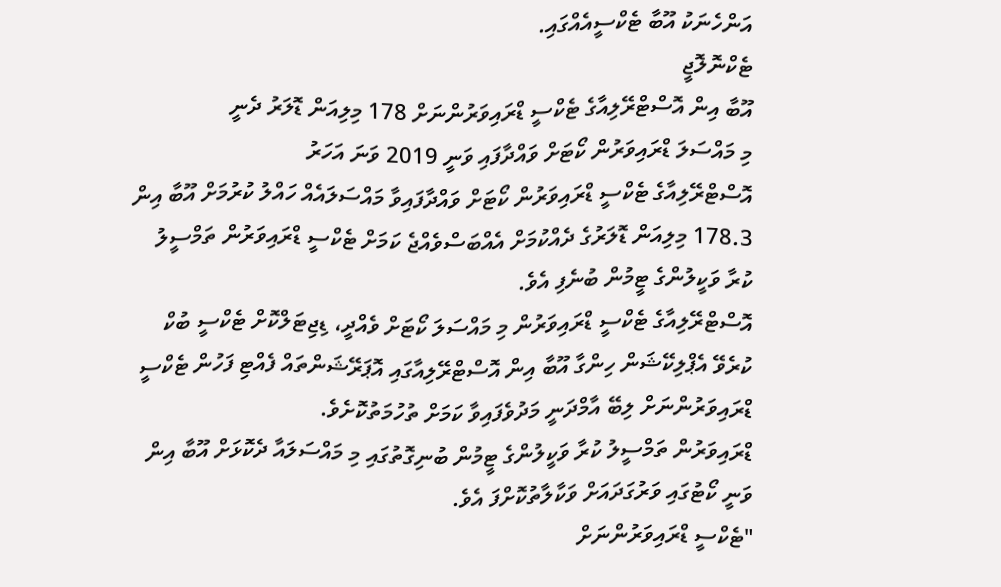އަންހެނަކު އޫބާ ޓެކްސީއެއްގައި.
ޓެކްނޮލޮޖީ
އޫބާ އިން އޮސްޓްރޭލިއާގެ ޓެކްސީ ޑްރައިވަރުންނަށް 178 މިލިއަން ޑޮލަރު ދެނީ
މި މައްސަލަ ޑްރައިވަރުން ކޯޓަށް ވައްދާފައި ވަނީ 2019 ވަނަ އަހަރު
އޮސްޓްރޭލިއާގެ ޓެކްސީ ޑްރައިވަރުން ކޯޓަށް ވައްދާފައިވާ މައްސަލައެއް ހައްލު ކުރުމަށް އޫބާ އިން 178.3 މިލިއަން ޑޮލަރުގެ ދެއްކުމަށް އެއްބަސްވެއްޖެ ކަމަށް ޓެކްސީ ޑްރައިވަރުން ތަމްސީލު ކުރާ ވަކީލުންގެ ޓީމުން ބުނެފި އެވެ.
އޮސްޓްރޭލިއާގެ ޓެކްސީ ޑްރައިވަރުން މި މައްސަލަ ކޯޓަށް ވެއްދީ، ޑިޖިޓަލްކޮށް ޓެކްސީ ބުކް ކުރެވޭ އެޕްލިކޭޝަން ހިންގާ އޫބާ އިން އޮސްޓްރޭލިއާގައި އޮޕަރޭޝަންތައް ފެއްޓި ފަހުން ޓެކްސީ ޑްރައިވަރުންނަށް ލިބޭ އާމްދަނީ މަދުވެފައިވާ ކަމަށް ތުހުމަތުކޮށެވެ.
ޑްރައިވަރުން ތަމްސީލު ކުރާ ވަކީލުންގެ ޓީމުން ބުނިގޮތުގައި މި މައްސަލައާ ދެކޮޅަށް އޫބާ އިން ވަނީ ކޯޓުގައި ވަރުގަދައަށް ވަކާލާތުކޮށްފަ އެވެ.
"ޓެކްސީ ޑްރައިވަރުންނަށް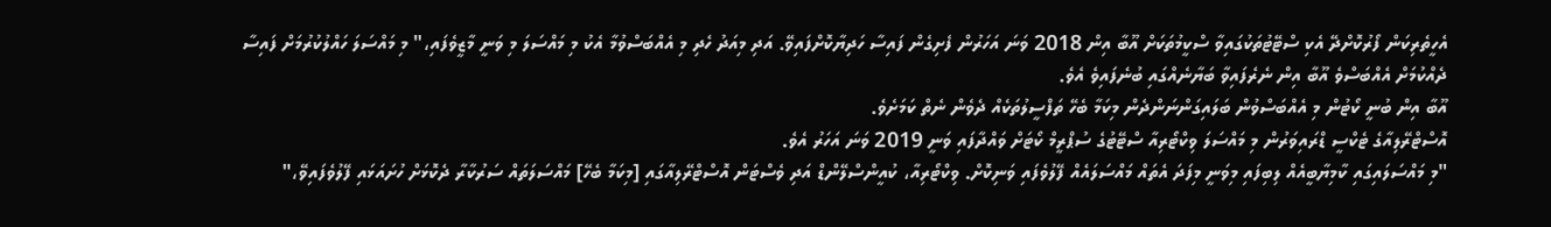އެހީތެރިކަން ފޯރުކޮށްދޭ އެކި ސްޓޭޓުތަކުގައިވާ ސްކީމުތަކަށް އޫބާ އިން 2018 ވަނަ އަހަރުން ފެށިގެން ފައިސާ ހަދިޔާކޮށްފައިވޭ. އަދި މިއަދު ހެދި މި އެއްބަސްވުމާ އެކު މި މައްސަލަ މި ވަނީ މާޒީވެފައި،" މި މައްސަލަ ހައްލުކުރުމަށް ފައިސާ ދެއްކުމަށް އެއްބަސްވެ އޫބާ އިން ނެރެފައިވާ ބަޔާނެއްގައި ބުނެފައިވެ އެވެ.
އޫބާ އިން ބުނީ ކޯޓުން މި އެއްބަސްވުން ބަލައިގަންނަންދެން މިކަމާ ބެހޭ ތަފްސީލުތަކެއް ދެވެން ނެތް ކަމަށެވެ.
އޮސްޓްރޭލިއާގެ ޓެކްސީ ޑްރައިވަރުން މި މައްސަލަ ވިކްޓޯރިއާ ސްޓޭޓުގެ ސުޕްރީމް ކޯޓަށް ވައްދާފައި ވަނީ 2019 ވަނަ އަހަރު އެވެ.
"މި މައްސަލައިގައި ކާމިޔާބީއެއް ލިބިފައި މިވަނީ މިފަދަ އެތައް މައްސަލައެއް ފޭލުވެފައި ވަނިކޮށް. ވިކްޓޯރިއާ، ކުއީންސްލޭންޑް އަދި ވެސްޓަން އޮސްޓްރޭލިއާގައި [މިކަމާ ބެހޭ] މައްސަލަތައް ސަރުކާރާ ދެކޮޅަށް ހުށައަޅައި ފޭލުވެފައިވޭ،"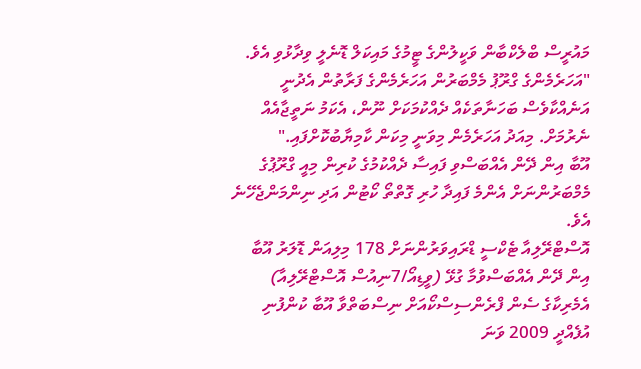މައުރީސް ބްލެކްބާން ވަކީލުންގެ ޓީމުގެ މައިކަލް ޑޮނެލީ ވިދާޅުވި އެވެ.
"އަހަރެމެންގެ ގްރޫޕު މެމްބަރުން އަހަރެމެންގެ ފަރާތުން އެދުނީ އަނެއްކާވެސް ބަހަނާތަކެއް ދެއްކުމަކަށް ނޫން، އެކަމު ނަތީޖާއެއް ނެރުމަށް. މިއަދު އަހަރެމެން މިވަނީ މިކަން ކާމިޔާބުކޮށްފައި."
އޫބާ އިން ދޭން އެއްބަސްވި ފައިސާ ދެއްކުމުގެ ކުރިން މިއީ ގްރޫޕުގެ މެމްބަރުންނަށް އެންމެ ފައިދާ ހުރި ގޮތްތޯ ކޯޓުން އަދި ނިންމަންޖެހޭނެ އެވެ.
އޮސްޓްރޭލިއާ ޓެކްސީ ޑްރައިވަރުންނަށް 178 މިލިއަން ޑޮލަރު އޫބާ އިން ދޭން އެއްބަސްވުމާ ގުޅޭ (ވީޑިއޯ/7ނިއުސް އޮސްޓްރޭލިއާ)
އެމެރިކާގެ ސެން ފްރެންސިސްކޯއަށް ނިސްބަތްވާ އޫބާ ކުންފުނި އުފެއްދީ 2009 ވަނަ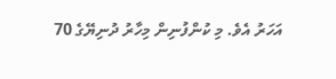އަހަރު އެވެ. މި ކުންފުނިން މިހާރު ދުނިޔޭގެ 70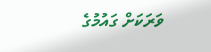ވަރަކަށް ގައުމުގެ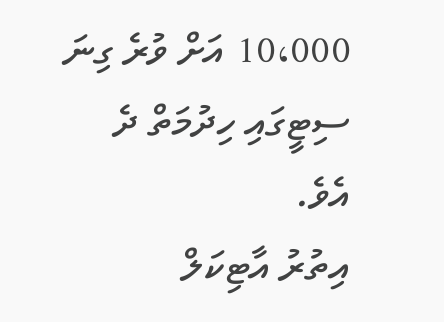10،000 އަށް ވުރެ ގިނަ ސިޓީގައި ހިދުމަތް ދެ އެވެ.
އިތުރު އާޓިކަލް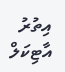އިތުރު އާޓިކަލް